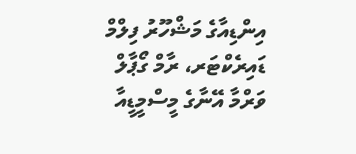އިންޑިއާގެ މަޝްހޫރު ފިލްމް ޑައިރެކްޓަރ، ރާމް ގޯޕާލް ވަރްމާ އޭނާގެ މީސްމީޑީއާ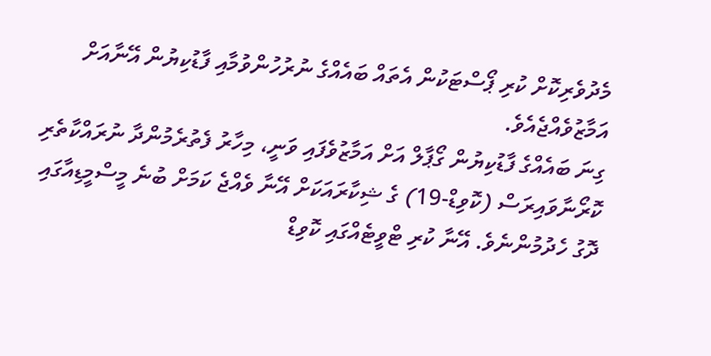މެދުވެރިކޮށް ކުރި ޕޯސްޓަކުން އެތައް ބައެއްގެ ނުރުހުންވުމާއި ފާޑުކިޔުން އޭނާއަށް އަމާޒުވެއްޖެއެވެ.
ގިނަ ބައެއްގެ ފާޑުކިޔުން ގޯޕާލް އަށް އަމާޒުވެފައި ވަނީ، މިހާރު ފެތުރެމުންދާ ނުރައްކާތެރި ކޮރޯނާވައިރަސް (ކޮވިޑް-19) ގެ ޝިކާރައަކަށް އޭނާ ވެއްޖެ ކަމަށް ބުނެ މީސްމީޑިއާގައި ދޮގު ހެދުމުންނެވެ. އޭނާ ކުރި ޓްވީޓެއްގައި ކޮވިޑް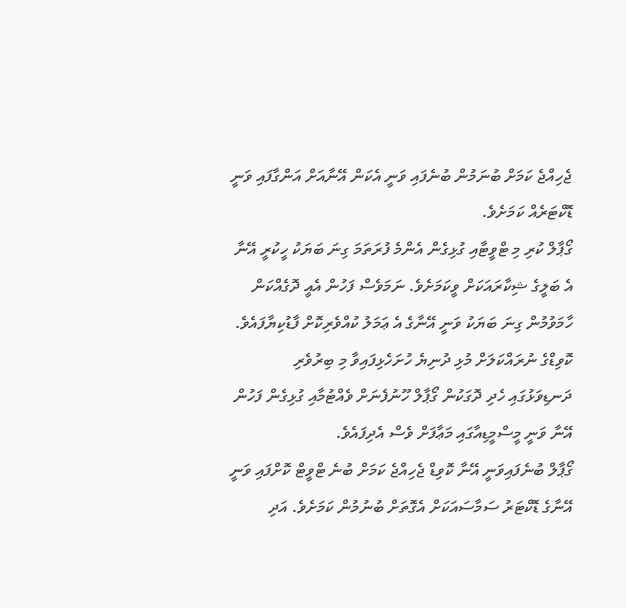ޖެހިއްޖެ ކަމަށް ބުނަމުން ބުނެފައި ވަނީ އެކަން އޭނާއަށް އަންގާފައި ވަނީ ޑޮކްޓަރެއް ކަމަށެވެ.
ގޯޕާލް ކުރި މި ޓްވީޓާއި ގުޅިގެން އެންމެ ފުރަތަމަ ގިނަ ބަޔަކު ހީކުރީ އޭނާ އެ ބަލީގެ ޝިކާރައަކަށް ވީކަމަށެވެ. ނަމަވެސް ފަހުން އެއީ ދޮގެއްކަން ހާމަވުމުން ގިނަ ބަޔަކު ވަނީ އޭނާގެ އެ ޢަމަލު ކުއްވެރިކޮށް ފާޑުކިޔާފައެވެ. ކޮވިޑްގެ ނުރައްކަލަށް މުޅި ދުނިޔެ ހުށަހެޅިފައިވާ މި ބިރުވެރި ދަނޑިވަޅުގައި ހެދި ދޮގަކުން ގޯޕާލް ހޫނުފެނަށް ވެއްޓުމާއި ގުޅިގެން ފަހުން އޭނާ ވަނީ މީސްމީޑިއާގައި މަޢާފަށް ވެސް އެދިފައެވެ.
ގޯޕާލް ބުނެފައިވަނީ އޭނާ ކޮވިޑް ޖެހިއްޖެ ކަމަށް ބުނެ ޓްވީޓް ކޮށްފައި ވަނީ އޭނާގެ ޑޮކްޓަރު ސަމާސައަކަށް އެގޮތަށް ބުނުމުން ކަމަށެވެ. އަދި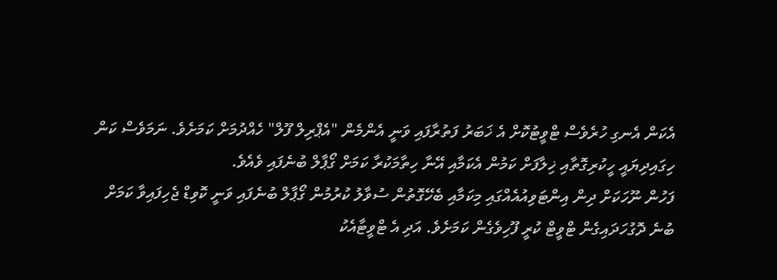އެކަން އެނގި ހުރެވެސް ޓްވީޓުކޮށް އެ ޚަބަރު ފަތުރާފައި ވަނީ އެންމެން "އެޕްރިލް ފޫލް" ހެއްދުމަށް ކަމަށެވެ. ނަމަވެސް ކަން ހިގައިދިޔައީ ހީކުރިގޮތާއި ޚިލާފަށް ކަމުން އެކަމާއި އޭނާ ހިތާމަކުރާ ކަމަށް ގޯޕާލް ބުނެފައި ވެއެވެ.
ފަހުން ނޫހަކަށް ދިން އިންޓަވިއުއެއްގައި މިކަމާއި ބެހޭގޮތުން ސުވާލު ކުރުމުން ގޯޕާލް ބުނެފައި ވަނީ ކޮވިޑް ޖެހިފައިވާ ކަމަށް ބުނެ ދޮގުހަދައިގެން ޓްވީޓް ކުރީ ފޫހިވެގެން ކަމަށެވެ. އަދި އެ ޓްވީޓާއެކު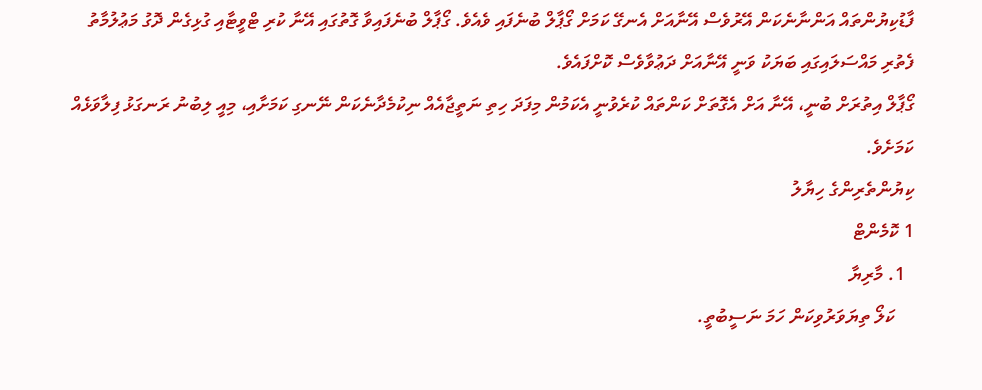ފާޑުކިޔުންތައް އަންނާނެކަން އޭރުވެސް އޭނާއަށް އެނގޭ ކަމަށް ގޯޕާލް ބުނެފައި ވެއެވެ. ގޯޕާލް ބުނެފައިވާ ގޮތުގައި އޭނާ ކުރި ޓްވީޓާއި ގުޅިގެން ދޮގު މަޢުލުމާތު ފެތުރި މައްސަލައިގައި ބަޔަކު ވަނީ އޭނާއަށް ދަޢުވާވެސް ކޮށްފައެވެ.
ގޯޕާލް އިތުރަށް ބުނީ، އޭނާ އަށް އެގޮތަށް ކަންތައް ކުރެވުނީ އެކަމުން މިފަދަ ހިތި ނަތީޖާއެއް ނިކުމެދާނެކަން ނޭނގި ކަމަށާއި، މިއީ ލިބުނު ރަނގަޅު ފިލާވަޅެއް ކަމަށެވެ.
ކިޔުންތެރިންގެ ހިޔާލު
1 ކޮމެންޓް
  1. މާރިޔާ
    ކަލޯ ތިޔަވަރުވިކަން ހަމަ ނަސީބުތީ.